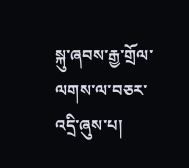སྐུ་ཞབས་རྒྱ་གྲོལ་ལགས་ལ་བཅར་འདྲི་ཞུས་པ།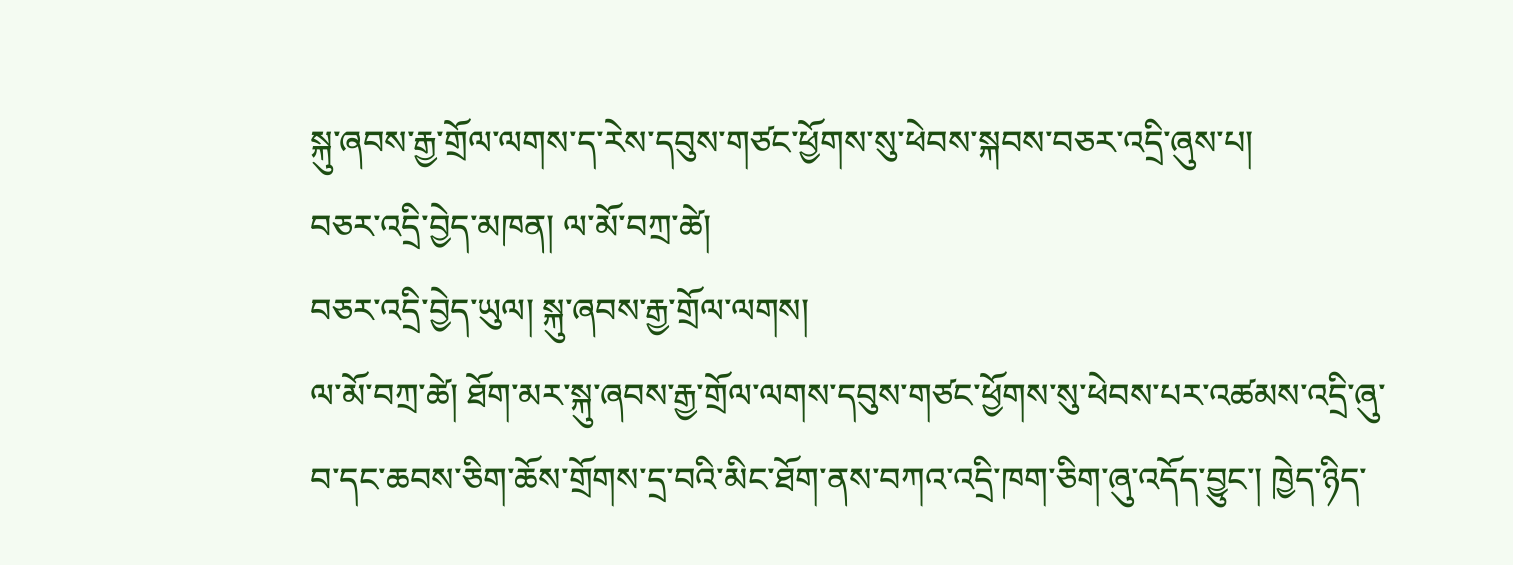སྐུ་ཞབས་རྒྱ་གྲོལ་ལགས་ད་རེས་དབུས་གཙང་ཕྱོགས་སུ་ཕེབས་སྐབས་བཅར་འདྲི་ཞུས་པ།
བཅར་འདྲི་བྱེད་མཁན། ལ་མོ་བཀྲ་ཚེ།
བཅར་འདྲི་བྱེད་ཡུལ། སྐུ་ཞབས་རྒྱ་གྲོལ་ལགས།
ལ་མོ་བཀྲ་ཚེ། ཐོག་མར་སྐུ་ཞབས་རྒྱ་གྲོལ་ལགས་དབུས་གཙང་ཕྱོགས་སུ་ཕེབས་པར་འཚམས་འདྲི་ཞུ་བ་དང་ཆབས་ཅིག་ཆོས་གྲོགས་དྲ་བའི་མིང་ཐོག་ནས་བཀའ་འདྲི་ཁག་ཅིག་ཞུ་འདོད་བྱུང་། ཁྱེད་ཉིད་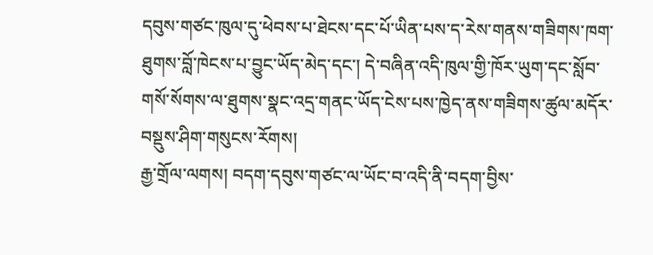དབུས་གཙང་ཁུལ་དུ་ཕེབས་པ་ཐེངས་དང་པོ་ཡིན་པས་ད་རེས་གནས་གཟིགས་ཁག་ཐུགས་བློ་ཁེངས་པ་བྱུང་ཡོད་མེད་དང་། དེ་བཞིན་འདི་ཁུལ་གྱི་ཁོར་ཡུག་དང་སློབ་གསོ་སོགས་ལ་ཐུགས་སྣང་འདྲ་གནང་ཡོད་ངེས་པས་ཁྱེད་ནས་གཟིགས་ཚུལ་མདོར་བསྡུས་ཤིག་གསུངས་རོགས།
རྒྱ་གྲོལ་ལགས། བདག་དབུས་གཙང་ལ་ཡོང་བ་འདི་ནི་བདག་བྱིས་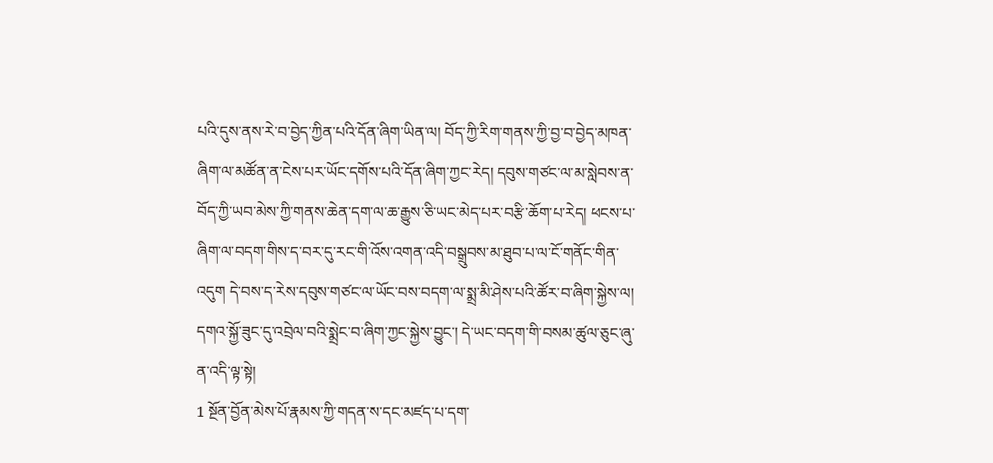པའི་དུས་ནས་རེ་བ་བྱེད་ཀྱིན་པའི་དོན་ཞིག་ཡིན་ལ། བོད་ཀྱི་རིག་གནས་ཀྱི་བྱ་བ་བྱེད་མཁན་ཞིག་ལ་མཚོན་ན་ངེས་པར་ཡོང་དགོས་པའི་དོན་ཞིག་ཀྱང་རེད། དབུས་གཙང་ལ་མ་སླེབས་ན་བོད་ཀྱི་ཡབ་མེས་ཀྱི་གནས་ཆེན་དག་ལ་ཆ་རྒྱུས་ཅི་ཡང་མེད་པར་བརྩི་ཆོག་པ་རེད། ཕངས་པ་ཞིག་ལ་བདག་གིས་ད་བར་དུ་རང་གི་འོས་འགན་འདི་བསྒྲུབས་མ་ཐུབ་པ་ལ་ངོ་གནོང་གིན་འདུག དེ་བས་ད་རེས་དབུས་གཙང་ལ་ཡོང་བས་བདག་ལ་སྨྲ་མི་ཤེས་པའི་ཚོར་བ་ཞིག་སྐྱེས་ལ། དགའ་སྐྱོ་ཟུང་དུ་འབྲེལ་བའི་སྨྲེང་བ་ཞིག་ཀྱང་སྐྱེས་བྱུང་། དེ་ཡང་བདག་གི་བསམ་ཚུལ་ཅུང་ཞུ་ན་འདི་ལྟ་སྟེ།
1 སྔོན་བྱོན་མེས་པོ་རྣམས་ཀྱི་གདན་ས་དང་མཛད་པ་དག་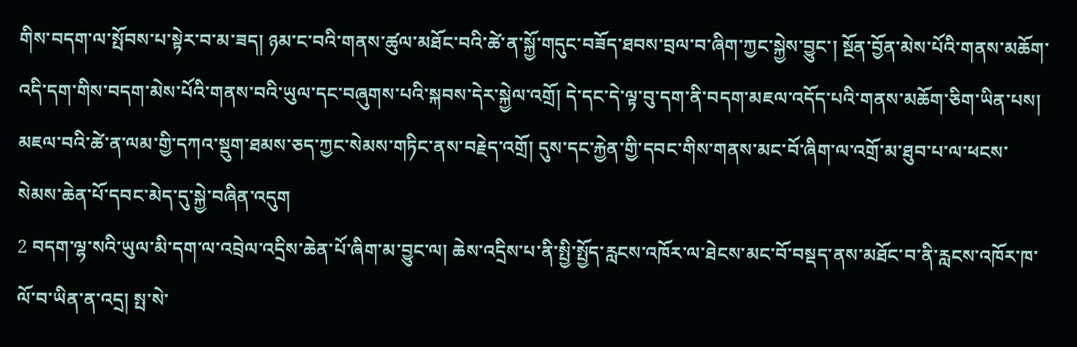གིས་བདག་ལ་སྤོབས་པ་སྟེར་བ་མ་ཟད། ཉམ་ང་བའི་གནས་ཚུལ་མཐོང་བའི་ཚེ་ན་སྐྱོ་གདུང་བཟོད་ཐབས་བྲལ་བ་ཞིག་ཀྱང་སྐྱེས་བྱུང་། སྔོན་བྱོན་མེས་པོའི་གནས་མཆོག་འདི་དག་གིས་བདག་མེས་པོའི་གནས་བའི་ཡུལ་དང་བཞུགས་པའི་སྐབས་དེར་སྐྱེལ་འགྲོ། དེ་དང་དེ་ལྟ་བུ་དག་ནི་བདག་མཇལ་འདོད་པའི་གནས་མཆོག་ཅིག་ཡིན་པས། མཇལ་བའི་ཚེ་ན་ལམ་གྱི་དཀའ་སྡུག་ཐམས་ཅད་ཀྱང་སེམས་གཏིང་ནས་བརྗེད་འགྲོ། དུས་དང་རྐྱེན་གྱི་དབང་གིས་གནས་མང་བོ་ཞིག་ལ་འགྲོ་མ་ཐུབ་པ་ལ་ཕངས་སེམས་ཆེན་པོ་དབང་མེད་དུ་སྐྱེ་བཞིན་འདུག
2 བདག་ལྷ་སའི་ཡུལ་མི་དག་ལ་འབྲེལ་འདྲིས་ཆེན་པོ་ཞིག་མ་བྱུང་ལ། ཆེས་འདྲིས་པ་ནི་སྤྱི་སྤྱོད་རླངས་འཁོར་ལ་ཐེངས་མང་བོ་བསྡད་ནས་མཐོང་བ་ནི་རླངས་འཁོར་ཁ་ལོ་བ་ཡིན་ན་འདྲ། སྤ་སེ་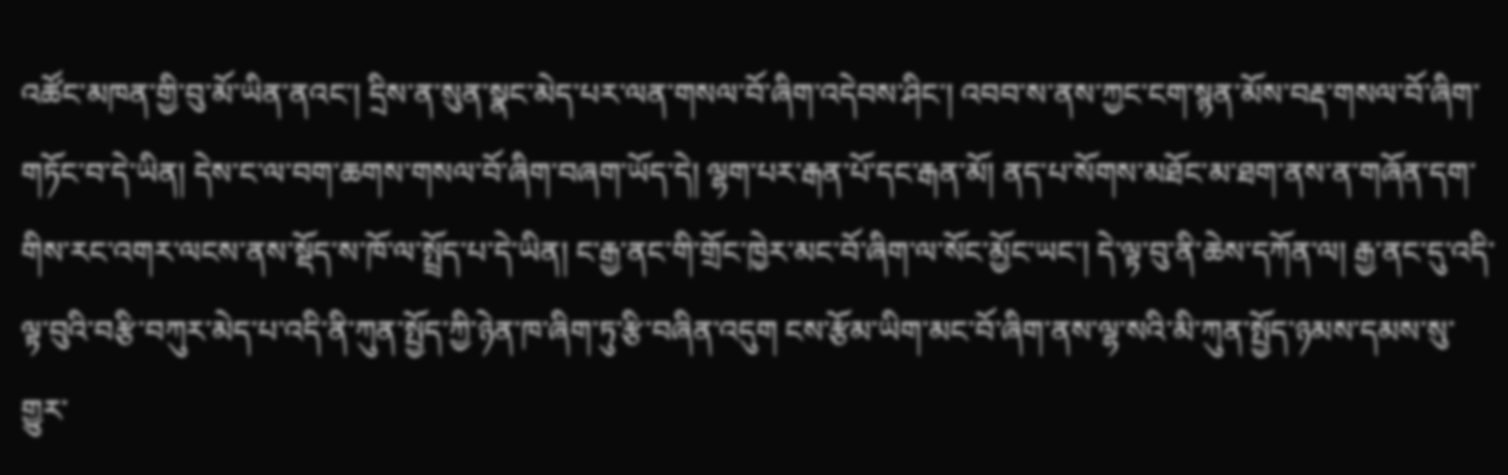འཚོང་མཁན་གྱི་བུ་མོ་ཡིན་ནའང་། དྲིས་ན་སུན་སྣང་མེད་པར་ལན་གསལ་བོ་ཞིག་འདེབས་ཤིང་། འབབ་ས་ནས་ཀྱང་ངག་སྙན་མོས་བརྡ་གསལ་བོ་ཞིག་གཏོང་བ་དེ་ཡིན། དེས་ང་ལ་བག་ཆགས་གསལ་བོ་ཞིག་བཞག་ཡོད་དེ། ལྷག་པར་རྒན་པོ་དང་རྒན་མོ། ནད་པ་སོགས་མཐོང་མ་ཐག་ནས་ན་གཞོན་དག་གིས་རང་འགར་ལངས་ནས་སྡོད་ས་ཁོ་ལ་སྤྲོད་པ་དེ་ཡིན། ང་རྒྱ་ནང་གི་གྲོང་ཁྱེར་མང་བོ་ཞིག་ལ་སོང་མྱོང་ཡང་། དེ་ལྟ་བུ་ནི་ཆེས་དཀོན་ལ། རྒྱ་ནང་དུ་འདི་ལྟ་བུའི་བརྩི་བཀུར་མེད་པ་འདི་ནི་ཀུན་སྤྱོད་ཀྱི་ཉེན་ཁ་ཞིག་ཏུ་རྩི་བཞིན་འདུག ངས་རྩོམ་ཡིག་མང་བོ་ཞིག་ནས་ལྷ་སའི་མི་ཀུན་སྤྱོད་ཉམས་དམས་སུ་གྱུར་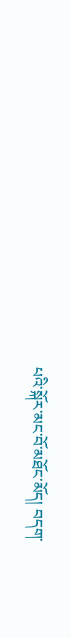པའི་སྐོར་མང་བོ་མཐོང་མོད། བདག་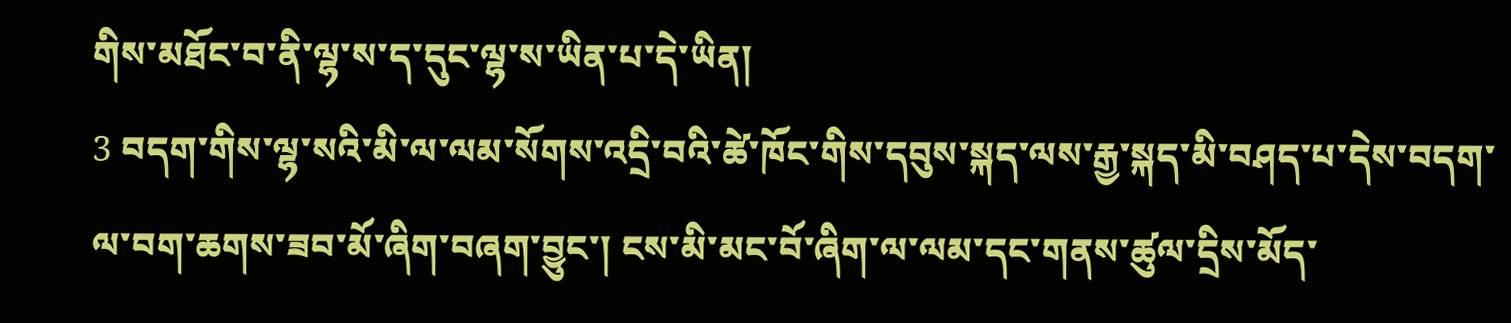གིས་མཐོང་བ་ནི་ལྷ་ས་ད་དུང་ལྷ་ས་ཡིན་པ་དེ་ཡིན།
3 བདག་གིས་ལྷ་སའི་མི་ལ་ལམ་སོགས་འདྲི་བའི་ཚེ་ཁོང་གིས་དབུས་སྐད་ལས་རྒྱ་སྐད་མི་བཤད་པ་དེས་བདག་ལ་བག་ཆགས་ཟབ་མོ་ཞིག་བཞག་བྱུང་། ངས་མི་མང་བོ་ཞིག་ལ་ལམ་དང་གནས་ཚུལ་དྲིས་མོད་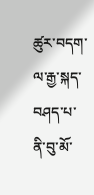ཚུར་བདག་ལ་རྒྱ་སྐད་བཤད་པ་ནི་བུ་མོ་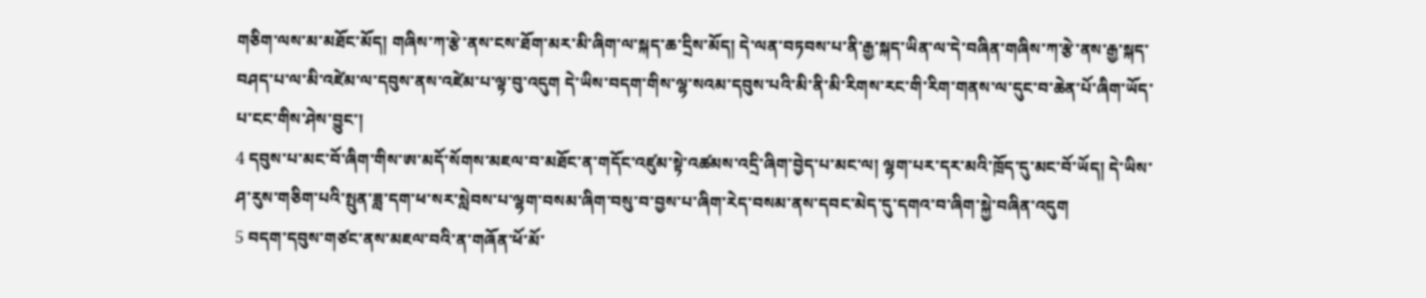གཅིག་ལས་མ་མཐོང་མོད། གཞིས་ཀ་རྩེ་ནས་ངས་ཐོག་མར་མི་ཞིག་ལ་སྐད་ཆ་དྲིས་མོད། དེ་ལན་བཏབས་པ་ནི་རྒྱ་སྐད་ཡིན་ལ་དེ་བཞིན་གཞིས་ཀ་རྩེ་ནས་རྒྱ་སྐད་བཤད་པ་ལ་མི་འཛེམ་ལ་དབུས་ནས་འཛེམ་པ་ལྟ་བུ་འདུག དེ་ཡིས་བདག་གིས་ལྷ་སའམ་དབུས་པའི་མི་ནི་མི་རིགས་རང་གི་རིག་གནས་ལ་དུང་བ་ཆེན་པོ་ཞིག་ཡོད་པ་ངང་གིས་ཤེས་བྱུང་།
4 དབུས་པ་མང་བོ་ཞིག་གིས་ཨ་མདོ་སོགས་མཇལ་བ་མཐོང་ན་གདོང་འཛུམ་སྟེ་འཚམས་འདྲི་ཞིག་བྱེད་པ་མང་ལ། ལྷག་པར་དར་མའི་ཁྲོད་དུ་མང་བོ་ཡོད། དེ་ཡིས་ཤ་རུས་གཅིག་པའི་སྤུན་ཟླ་དག་ཕ་སར་སླེབས་པ་ལྷག་བསམ་ཞིག་བསུ་བ་བྱས་པ་ཞིག་རེད་བསམ་ནས་དབང་མེད་དུ་དགའ་བ་ཞིག་སྐྱེ་བཞིན་འདུག
5 བདག་དབུས་གཙང་ནས་མཇལ་བའི་ན་གཞོན་ཕོ་མོ་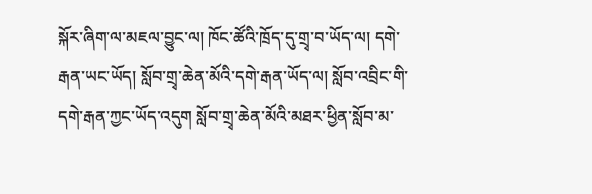སྐོར་ཞིག་ལ་མཇལ་བྱུང་ལ། ཁོང་ཚོའི་ཁྲོད་དུ་གྲྭ་བ་ཡོད་ལ། དགེ་རྒན་ཡང་ཡོད། སློབ་གྲྭ་ཆེན་མོའི་དགེ་རྒན་ཡོད་ལ། སློབ་འབྲིང་གི་དགེ་རྒན་ཀྱང་ཡོད་འདུག སློབ་གྲྭ་ཆེན་མོའི་མཐར་ཕྱིན་སློབ་མ་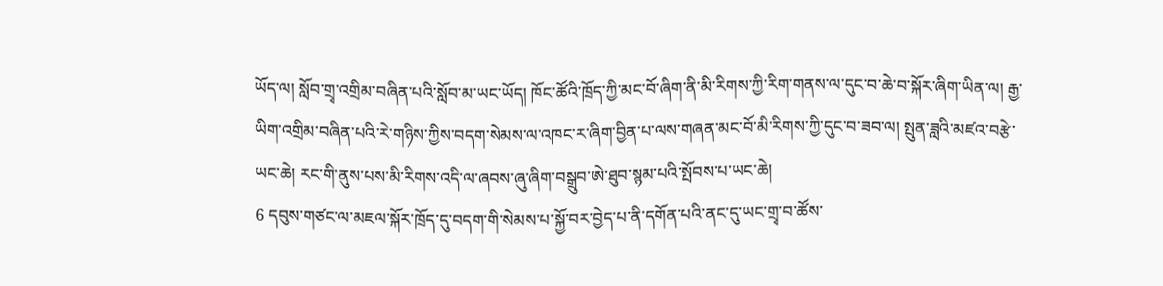ཡོད་ལ། སློབ་གྲྭ་འགྲིམ་བཞིན་པའི་སློབ་མ་ཡང་ཡོད། ཁོང་ཚོའི་ཁྲོད་ཀྱི་མང་བོ་ཞིག་ནི་མི་རིགས་ཀྱི་རིག་གནས་ལ་དུང་བ་ཆེ་བ་སྐོར་ཞིག་ཡིན་ལ། རྒྱ་ཡིག་འགྲིམ་བཞིན་པའི་རེ་གཉིས་ཀྱིས་བདག་སེམས་ལ་འཁང་ར་ཞིག་བྱིན་པ་ལས་གཞན་མང་བོ་མི་རིགས་ཀྱི་དུང་བ་ཟབ་ལ། སྤུན་ཟླའི་མཛའ་བརྩེ་ཡང་ཆེ། རང་གི་ནུས་པས་མི་རིགས་འདི་ལ་ཞབས་ཞུ་ཞིག་བསྒྲུབ་ཨེ་ཐུབ་སྙམ་པའི་སྤོབས་པ་ཡང་ཆེ།
6 དབུས་གཙང་ལ་མཇལ་སྐོར་ཁྲོད་དུ་བདག་གི་སེམས་པ་སྐྱོ་བར་བྱེད་པ་ནི་དགོན་པའི་ནང་དུ་ཡང་གྲྭ་བ་ཚོས་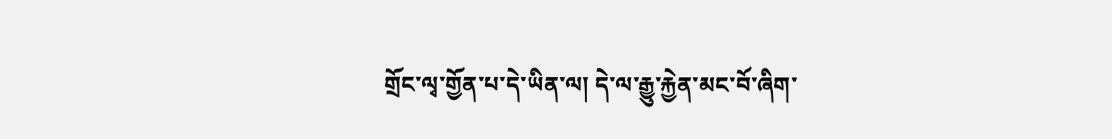གྲོང་ལྭ་གྱོན་པ་དེ་ཡིན་ལ། དེ་ལ་རྒྱུ་རྐྱེན་མང་བོ་ཞིག་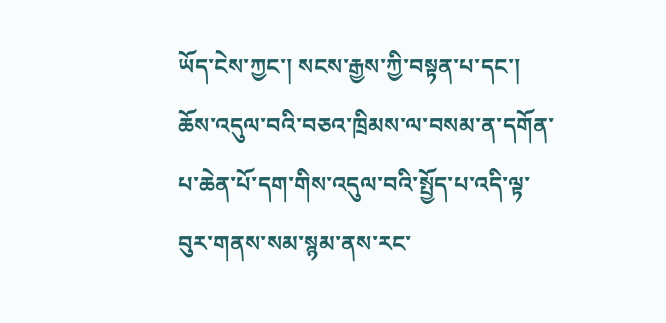ཡོད་ངེས་ཀྱང་། སངས་རྒྱས་ཀྱི་བསྟན་པ་དང་། ཆོས་འདུལ་བའི་བཅའ་ཁྲིམས་ལ་བསམ་ན་དགོན་པ་ཆེན་པོ་དག་གིས་འདུལ་བའི་སྤྱོད་པ་འདི་ལྟ་བུར་གནས་སམ་སྙམ་ནས་རང་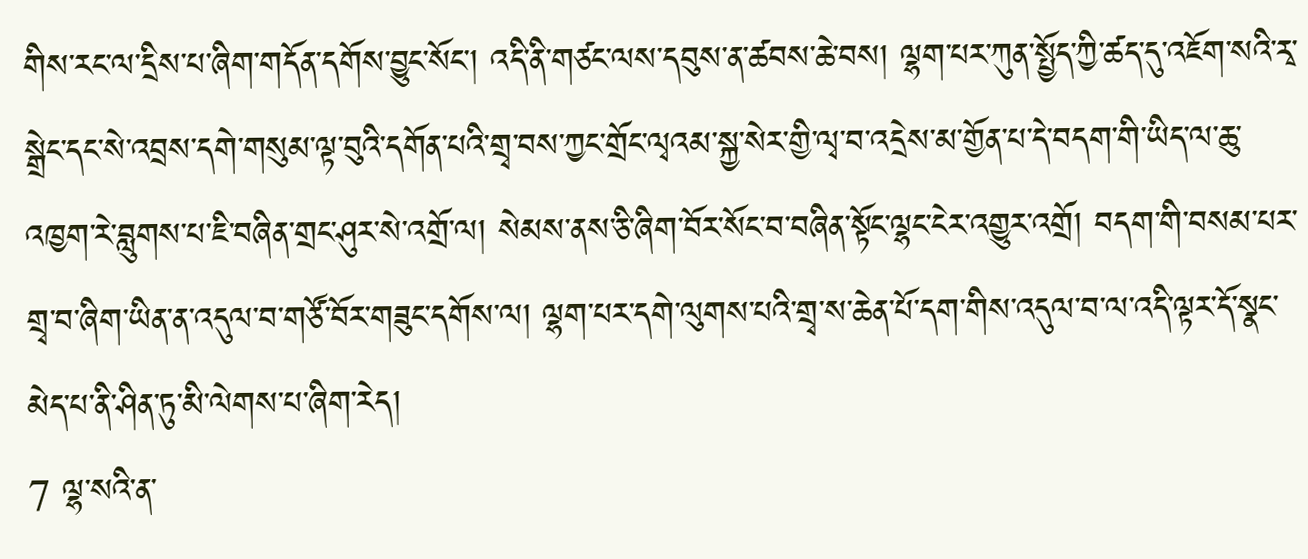གིས་རང་ལ་དྲིས་པ་ཞིག་གདོན་དགོས་བྱུང་སོང་། འདི་ནི་གཙང་ལས་དབུས་ན་ཚབས་ཆེ་བས། ལྷག་པར་ཀུན་སྤྱོད་ཀྱི་ཚད་དུ་འཇོག་སའི་རྭ་སྒྲེང་དང་སེ་འབྲས་དགེ་གསུམ་ལྟ་བུའི་དགོན་པའི་གྲྭ་བས་ཀྱང་གྲོང་ལྭའམ་སྐྱ་སེར་གྱི་ལྭ་བ་འདྲེས་མ་གྱོན་པ་དེ་བདག་གི་ཡིད་ལ་ཆུ་འཁྱག་རེ་བླུགས་པ་ཇི་བཞིན་གྲང་ཤུར་སེ་འགྲོ་ལ། སེམས་ནས་ཅི་ཞིག་བོར་སོང་བ་བཞིན་སྟོང་ལྷང་ངེར་འགྱུར་འགྲོ། བདག་གི་བསམ་པར་གྲྭ་བ་ཞིག་ཡིན་ན་འདུལ་བ་གཙོ་བོར་གཟུང་དགོས་ལ། ལྷག་པར་དགེ་ལུགས་པའི་གྲྭ་ས་ཆེན་པོ་དག་གིས་འདུལ་བ་ལ་འདི་ལྟར་དོ་སྣང་མེད་པ་ནི་ཤིན་ཏུ་མི་ལེགས་པ་ཞིག་རེད།
7 ལྷ་སའི་ན་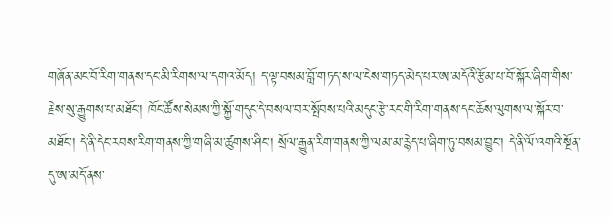གཞོན་མང་བོ་རིག་གནས་དང་མི་རིགས་ལ་དགའ་མོད། ད་ལྟ་བསམ་བློ་གཏད་ས་ལ་ངེས་གཏད་མེད་པར་ཨ་མདོའི་རྩོམ་པ་བོ་སྐོར་ཞིག་གིས་རྗེས་སུ་རྒྱུགས་པ་མཐོང་། ཁོང་ཚོས་སེམས་ཀྱི་སྐྱོ་གདུང་དེ་བསལ་བར་སྤོབས་པའི་མདུང་རྩེ་རང་གི་རིག་གནས་དང་ཆོས་ལུགས་ལ་སྐོར་བ་མཐོང་། དེ་ནི་དེང་རབས་རིག་གནས་ཀྱི་གཞི་མ་ཚུགས་ཤིང་། སྲོལ་རྒྱུན་རིག་གནས་ཀྱི་ལམ་མ་རྙེད་པ་ཞིག་ཏུ་བསམ་བྱུང་། དེ་ནི་ལོ་འགའི་སྔོན་དུ་ཨ་མདོ་ནས་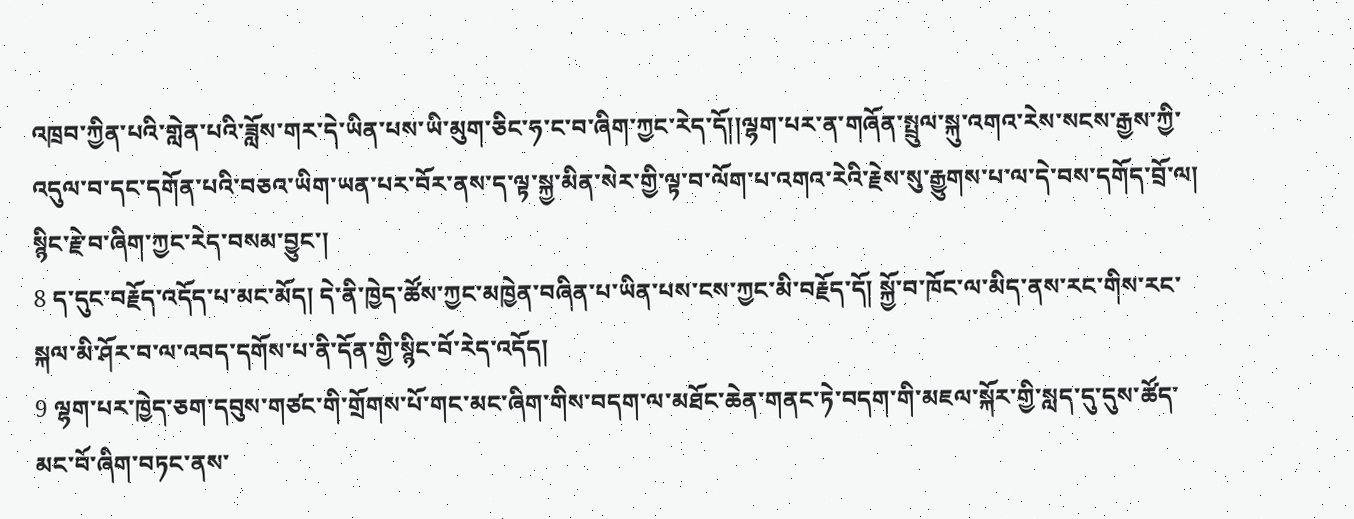འཁྲབ་ཀྱིན་པའི་གླེན་པའི་ཟློས་གར་དེ་ཡིན་པས་ཡི་མུག་ཅིང་ཧ་ང་བ་ཞིག་ཀྱང་རེད་དོ།།ལྷག་པར་ན་གཞོན་སྤྲུལ་སྐུ་འགའ་རེས་སངས་རྒྱས་ཀྱི་འདུལ་བ་དང་དགོན་པའི་བཅའ་ཡིག་ཡན་པར་བོར་ནས་ད་ལྟ་སྐྱ་མིན་སེར་གྱི་ལྟ་བ་ལོག་པ་འགའ་རེའི་རྗེས་སུ་རྒྱུགས་པ་ལ་དེ་བས་དགོད་བྲོ་ལ། སྙིང་རྗེ་བ་ཞིག་ཀྱང་རེད་བསམ་བྱུང་།
8 ད་དུང་བརྗོད་འདོད་པ་མང་མོད། དེ་ནི་ཁྱེད་ཚོས་ཀྱང་མཁྱེན་བཞིན་པ་ཡིན་པས་ངས་ཀྱང་མི་བརྗོད་དོ། སྐྱོ་བ་ཁོང་ལ་མིད་ནས་རང་གིས་རང་སྐལ་མི་ཤོར་བ་ལ་འབད་དགོས་པ་ནི་དོན་གྱི་སྙིང་བོ་རེད་འདོད།
9 ལྷག་པར་ཁྱེད་ཅག་དབུས་གཙང་གི་གྲོགས་པོ་གང་མང་ཞིག་གིས་བདག་ལ་མཐོང་ཆེན་གནང་ཏེ་བདག་གི་མཇལ་སྐོར་གྱི་སླད་དུ་དུས་ཚོད་མང་བོ་ཞིག་བཏང་ནས་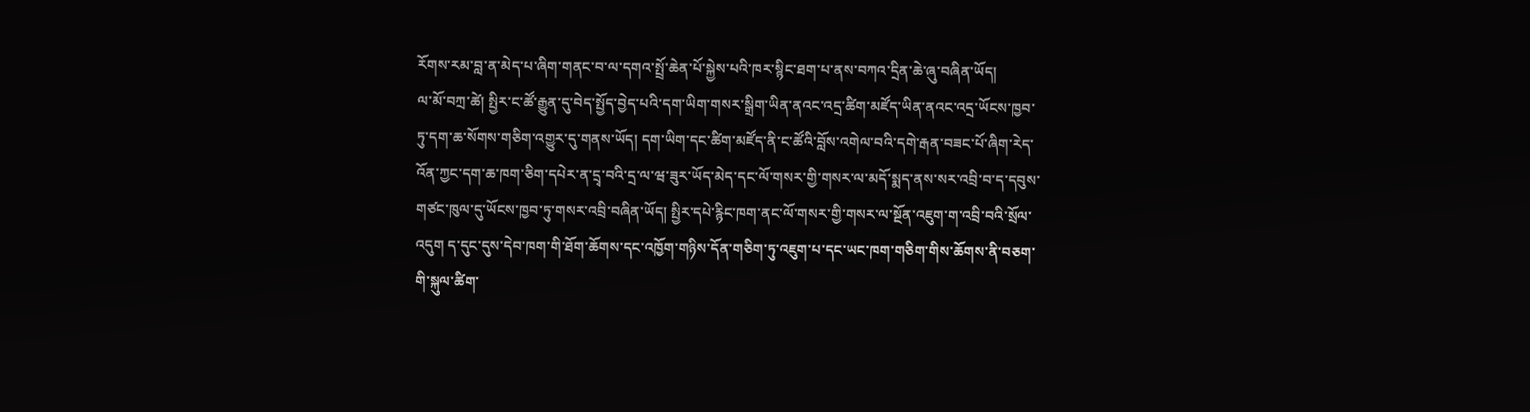རོགས་རམ་བླ་ན་མེད་པ་ཞིག་གནང་བ་ལ་དགའ་སྤྲོ་ཆེན་པོ་སྐྱེས་པའི་ཁར་སྙིང་ཐག་པ་ནས་བཀའ་དྲིན་ཆེ་ཞུ་བཞིན་ཡོད།
ལ་མོ་བཀྲ་ཚེ། སྤྱིར་ང་ཚོ་རྒྱུན་དུ་བེད་སྤྱོད་བྱེད་པའི་དག་ཡིག་གསར་སྒྲིག་ཡིན་ནའང་འདྲ་ཚིག་མཛོད་ཡིན་ནའང་འདྲ་ཡོངས་ཁྱབ་ཏུ་དག་ཆ་སོགས་གཅིག་འགྱུར་དུ་གནས་ཡོད། དག་ཡིག་དང་ཚིག་མཛོད་ནི་ང་ཚོའི་བློས་འགེལ་བའི་དགེ་རྒན་བཟང་པོ་ཞིག་རེད་འོན་ཀྱང་དག་ཆ་ཁག་ཅིག་དཔེར་ན་དྲྭ་བའི་དྲ་ལ་ཝ་ཟུར་ཡོད་མེད་དང་ལོ་གསར་གྱི་གསར་ལ་མདོ་སྨད་ནས་སར་འབྲི་བ་ད་དབུས་གཙང་ཁུལ་དུ་ཡོངས་ཁྱབ་ཏུ་གསར་འབྲི་བཞིན་ཡོད། སྤྱིར་དཔེ་རྙིང་ཁག་ནང་ལོ་གསར་གྱི་གསར་ལ་སྔོན་འཇུག་ག་འབྲི་བའི་སྲོལ་འདུག ད་དུང་དུས་དེབ་ཁག་གི་ཐོག་ཆོགས་དང་འཁྱོག་གཉིས་དོན་གཅིག་ཏུ་འཇུག་པ་དང་ཡང་ཁག་གཅིག་གིས་ཆོགས་ནི་བཅག་གི་སྐུལ་ཚིག་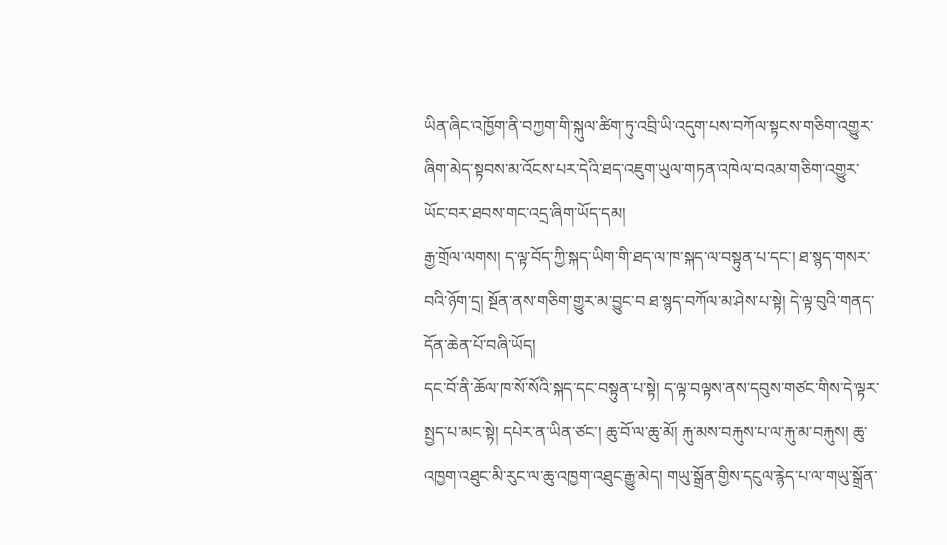ཡིན་ཞིང་འཁྱོག་ནི་བཀྱག་གི་སྐུལ་ཚིག་ཏུ་འབྲི་ཡི་འདུག་པས་བཀོལ་སྟངས་གཅིག་འགྱུར་ཞིག་མེད་སྟབས་མ་འོངས་པར་དེའི་ཐད་འཇུག་ཡུལ་གཏན་འཁེལ་བའམ་གཅིག་འགྱུར་ཡོང་བར་ཐབས་གང་འདྲ་ཞིག་ཡོད་དམ།
རྒྱ་གྲོལ་ལགས། ད་ལྟ་བོད་ཀྱི་སྐད་ཡིག་གི་ཐད་ལ་ཁ་སྐད་ལ་བསྟུན་པ་དང་། ཐ་སྙད་གསར་བའི་ཉོག་དྲ། སྔོན་ནས་གཅིག་གྱུར་མ་བྱུང་བ ཐ་སྙད་བཀོལ་མ་ཤེས་པ་སྟེ། དེ་ལྟ་བུའི་གནད་དོན་ཆེན་པོ་བཞི་ཡོད།
དང་བོ་ནི་ཆོལ་ཁ་སོ་སོའི་སྐད་དང་བསྟུན་པ་སྟེ། ད་ལྟ་བལྟས་ནས་དབུས་གཙང་གིས་དེ་ལྟར་སྤྱད་པ་མང་སྟེ། དཔེར་ན་ཡིན་ཙང་། ཆུ་བོ་ལ་ཆུ་མོ། རྐུ་མས་བརྐུས་པ་ལ་རྐུ་མ་བརྐུས། ཆུ་འཁྱག་འཐུང་མི་རུང་ལ་ཆུ་འཁྱག་འཐུང་རྒྱུ་མེད། གཡུ་སྒྲོན་གྱིས་དངུལ་རྙེད་པ་ལ་གཡུ་སྒྲོན་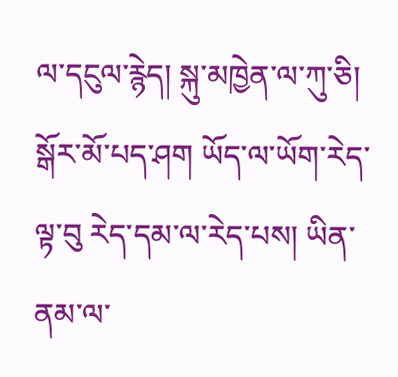ལ་དངུལ་རྙེད། སྐུ་མཁྱེན་ལ་ཀུ་ཅི། སྒོར་མོ་པད་ཤག ཡོད་ལ་ཡོག་རེད་ལྟ་བུ རེད་དམ་ལ་རེད་པས། ཡིན་ནམ་ལ་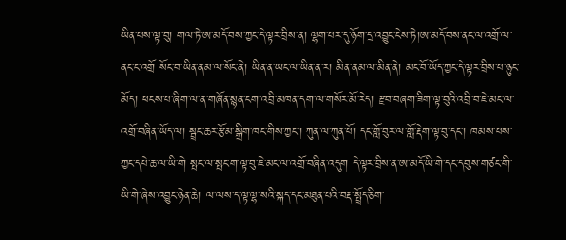ཡིན་པས་ལྟ་བུ། གལ་ཏེ་ཨ་མདོ་བས་ཀྱང་དེ་ལྟར་བྲིས་ན། ལྷག་པར་དུ་ཉོག་དྲ་འབྱུང་ངེས་ཏེ།ཨ་མདོ་བས་ནང་ལ་འགྲོ་ལ་ནང་ང་འགྲོ སོང་བ་ཡིན་ནམ་ལ་སོང་ནེ། ཡིན་ན་ཡང་ལ་ཡིན་ན་ར། མིན་ནམ་ལ་མིན་ནེ། མང་བོ་ཡོད་ཀྱང་དེ་ལྟར་བྲིས་པ་ཉུང་མོད། ཕངས་པ་ཞིག་ལ་ན་གཞོན་སྙན་ངག་འབྲི་མཁན་དག་ལ་གསོར་མོ་རེད། རྫབ་བཞག་ཟིག་ལྟ་བུའི་འབྲི་བ་ཇེ་མང་ལ་འགྲོ་བཞིན་ཡོད་ལ། སྦྲང་ཆར་རྩོམ་སྒྲིག་ཁང་གིས་ཀྱང་། ཀུན་ལ་ཀུན་པོ། དང་གློ་བུར་ལ་གློ་རྡེག་ལྟ་བུ་དང་། ཁམས་པས་ཀྱང་དཔེ་ཆ་ལ་ཡི་གེ སྤང་ལ་སྤང་ག་ལྟ་བུ་ཇེ་མང་ལ་འགྲོ་བཞིན་འདུག དེ་ལྟར་བྲིས་ན་ཨ་མདོ་ཡི་གེ་དང་དབུས་གཙང་གི་ཡི་གེ་ཞེས་འབྱུང་ཉེན་ཆེ། ལ་ལས་ད་ལྟ་ལྷ་སའི་སྐད་དང་མཐུན་པའི་བརྡ་སྤྲོད་ཅིག་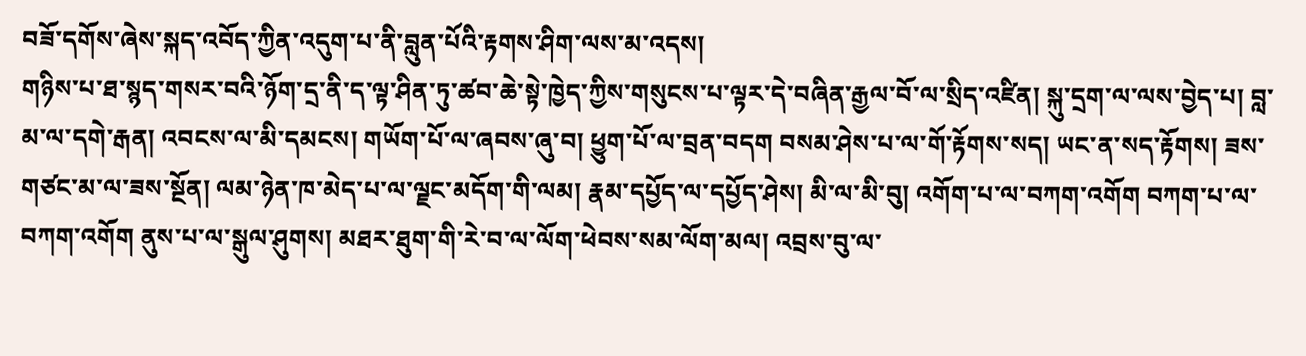བཟོ་དགོས་ཞེས་སྐད་འབོད་ཀྱིན་འདུག་པ་ནི་བླུན་པོའི་རྟགས་ཤིག་ལས་མ་འདས།
གཉིས་པ་ཐ་སྙད་གསར་བའི་ཉོག་དྲ་ནི་ད་ལྟ་ཤིན་ཏུ་ཚབ་ཆེ་སྟེ་ཁྱེད་ཀྱིས་གསུངས་པ་ལྟར་དེ་བཞིན་རྒྱལ་བོ་ལ་སྲིད་འཛིན། སྐུ་དྲག་ལ་ལས་བྱེད་པ། བླ་མ་ལ་དགེ་རྒན། འབངས་ལ་མི་དམངས། གཡོག་པོ་ལ་ཞབས་ཞུ་བ། ཕྱུག་པོ་ལ་བྲན་བདག བསམ་ཤེས་པ་ལ་གོ་རྟོགས་སད། ཡང་ན་སད་རྟོགས། ཟས་གཙང་མ་ལ་ཟས་སྔོན། ལམ་ཉེན་ཁ་མེད་པ་ལ་ལྗང་མདོག་གི་ལམ། རྣམ་དཔྱོད་ལ་དཔྱོད་ཤེས། མི་ལ་མི་བུ། འགོག་པ་ལ་བཀག་འགོག བཀག་པ་ལ་བཀག་འགོག ནུས་པ་ལ་སྒུལ་ཤུགས། མཐར་ཐུག་གི་རེ་བ་ལ་ལོག་ཕེབས་སམ་ལོག་མལ། འབྲས་བུ་ལ་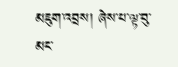མཇུག་འབྲས། ཞེས་པ་ལྟ་བུ་མང་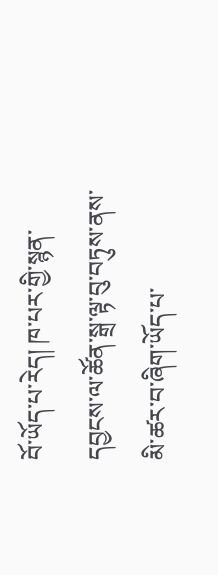བོ་ཡོད་པ་རེད། ཁ་པར་གྱི་སྙན་དབྱངས་ལ་ཚོན་སྒྲ་ལྟ་བུ་བཏུས་ནས་མི་ཚར་བ་ཞིག་ཡོད་པ་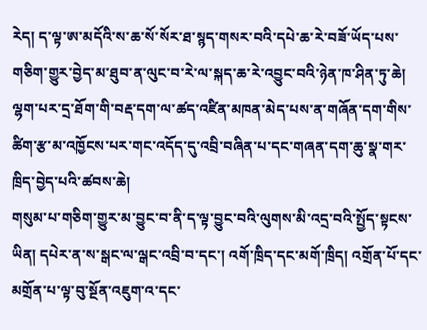རེད། ད་ལྟ་ཨ་མདོའི་ས་ཆ་སོ་སོར་ཐ་སྙད་གསར་བའི་དཔེ་ཆ་རེ་བཟོ་ཡོད་པས་གཅིག་གྱུར་བྱེད་མ་ཐུབ་ན་ལུང་བ་རེ་ལ་སྐད་ཆ་རེ་འབྱུང་བའི་ཉེན་ཁ་ཤིན་ཏུ་ཆེ། ལྷག་པར་དྲ་ཐོག་གི་བརྡ་དག་ལ་ཚད་འཛིན་མཁན་མེད་པས་ན་གཞོན་དག་གིས་ཚིག་རྩ་མ་འཁྱོངས་པར་གང་འདོད་དུ་འབྲི་བཞིན་པ་དང་གཞན་དག་ཆུ་སྣ་གར་ཁྲིད་བྱེད་པའི་ཚབས་ཆེ།
གསུམ་པ་གཅིག་གྱུར་མ་བྱུང་བ་ནི་ད་ལྟ་བྱུང་བའི་ལུགས་མི་འདྲ་བའི་སྤྱོད་སྟངས་ཡིན། དཔེར་ན་ས་སྒང་ལ་ལྒང་འབྲི་བ་དང་། འགོ་ཁྲིད་དང་མགོ་ཁྲིད། འགྲོན་པོ་དང་མགྲོན་པ་ལྟ་བུ་སྔོན་འཇུག་འ་དང་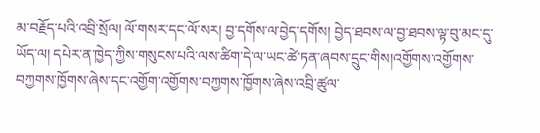མ་བརྗོད་པའི་འབྲི་སྲོལ། ལོ་གསར་དང་ལོ་སར། བྱ་དགོས་ལ་བྱེད་དགོས། བྱེད་ཐབས་ལ་བྱ་ཐབས་ལྟ་བུ་མང་དུ་ཡོད་ལ། དཔེར་ན་ཁྱེད་ཀྱིས་གསུངས་པའི་ལས་ཚིག་དེ་ལ་ཡང་ཚེ་ཏན་ཞབས་དྲུང་གིས།འགྱོགས་འགྱོགས་བཀྱགས་ཁྱོགས་ཞེས་དང་འགྱོག་འགྱོགས་བཀྱགས་ཁྱོགས་ཞེས་འབྲི་ཚུལ་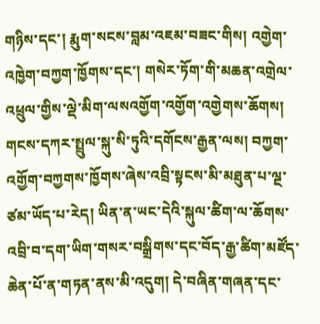གཉིས་དང་། རྨུག་སངས་བླམ་འཇམ་བཟང་གིས། འགྱེག་འཁྱེག་བཀྱག་ཁྱོགས་དང་། གསེར་ཏོག་གི་མཆན་འགྲེལ་འཕྲུལ་གྱིས་ལྡེ་མིག་ལསའགྱོག་འགྱོག་འགྱེགས་ཆོགས། གངས་དཀར་སྤྲུལ་སྐུ་སི་ཏུའི་དགོངས་རྒྱན་ལས། བཀྱག་འགྱོག་བཀྱགས་ཁྱོགས་ཞེས་འབྲི་སྟངས་མི་མཐུན་པ་ལྔ་ཙམ་ཡོད་པ་རེད། ཡིན་ན་ཡང་དེའི་སྐུལ་ཚིག་ལ་ཆོགས་འབྲི་བ་དག་ཡིག་གསར་བསྒྲིགས་དང་བོད་རྒྱ་ཚིག་མཛོད་ཆེན་པོ་ན་གཏན་ནས་མི་འདུག། དེ་བཞིན་གཞན་དང་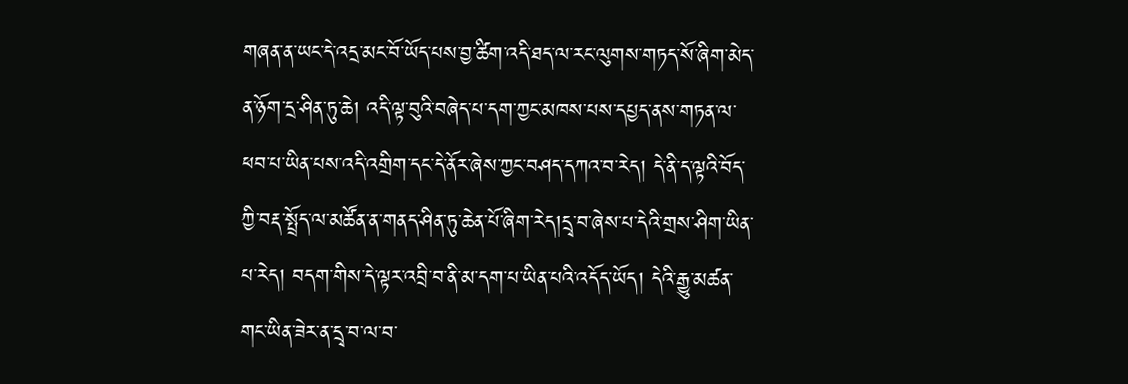གཞན་ན་ཡང་དེ་འདྲ་མང་བོ་ཡོད་པས་བྱ་ཚིག་འདི་ཐད་ལ་རང་ལུགས་གཏད་སོ་ཞིག་མེད་ན་ཉོག་དྲ་ཤིན་ཏུ་ཆེ། འདི་ལྟ་བུའི་བཞེད་པ་དག་ཀྱང་མཁས་པས་དཔྱད་ནས་གཏན་ལ་ཕབ་པ་ཡིན་པས་འདི་འགྲིག་དང་དེ་ནོར་ཞེས་ཀྱང་བཤད་དཀའ་བ་རེད། དེ་ནི་ད་ལྟའི་བོད་ཀྱི་བརྡ་སྤྲོད་ལ་མཚོན་ན་གནད་ཤིན་ཏུ་ཆེན་པོ་ཞིག་རེད།དྲྭ་བ་ཞེས་པ་དེའི་གྲས་ཤིག་ཡིན་པ་རེད། བདག་གིས་དེ་ལྟར་འབྲི་བ་ནི་མ་དག་པ་ཡིན་པའི་འདོད་ཡོད། དེའི་རྒྱུ་མཚན་གང་ཡིན་ཟེར་ན་དྲྭ་བ་ལ་བ་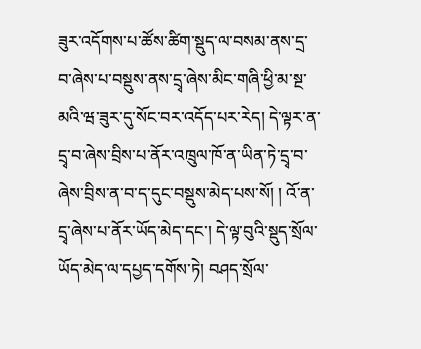ཟུར་འདོགས་པ་ཚོས་ཚིག་སྡུད་ལ་བསམ་ནས་དྲ་བ་ཞེས་པ་བསྡུས་ནས་དྲྭ་ཞེས་མིང་གཞི་ཕྱི་མ་སྔ་མའི་ཝ་ཟུར་དུ་སོང་བར་འདོད་པར་རེད། དེ་ལྟར་ན་དྲྭ་བ་ཞེས་བྲིས་པ་ནོར་འཁྲུལ་ཁོ་ན་ཡིན་ཏེ་དྲྭ་བ་ཞེས་བྲིས་ན་བ་ད་དུང་བསྡུས་མེད་པས་སོ། ། འོ་ན་དྲྭ་ཞེས་པ་ནོར་ཡོད་མེད་དང་། དེ་ལྟ་བུའི་སྡུད་སྲོལ་ཡོད་མེད་ལ་དཔྱད་དགོས་ཏེ། བཤད་སྲོལ་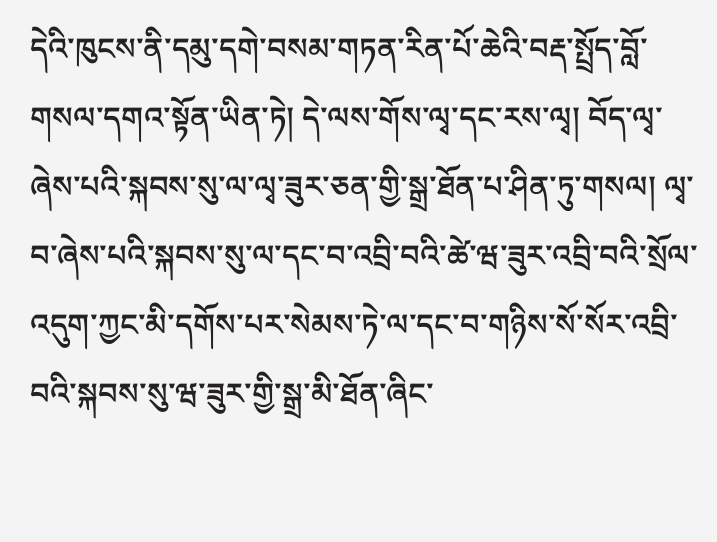དེའི་ཁུངས་ནི་དམུ་དགེ་བསམ་གཏན་རིན་པོ་ཆེའི་བརྡ་སྤྲོད་བློ་གསལ་དགའ་སྟོན་ཡིན་ཏེ། དེ་ལས་གོས་ལྭ་དང་རས་ལྭ། བོད་ལྭ་ཞེས་པའི་སྐབས་སུ་ལ་ལྭ་ཟུར་ཅན་གྱི་སྒྲ་ཐོན་པ་ཤིན་ཏུ་གསལ། ལྭ་བ་ཞེས་པའི་སྐབས་སུ་ལ་དང་བ་འབྲི་བའི་ཚེ་ཝ་ཟུར་འབྲི་བའི་སྲོལ་འདུག་ཀྱང་མི་དགོས་པར་སེམས་ཏེ་ལ་དང་བ་གཉིས་སོ་སོར་འབྲི་བའི་སྐབས་སུ་ཝ་ཟུར་གྱི་སྒྲ་མི་ཐོན་ཞིང་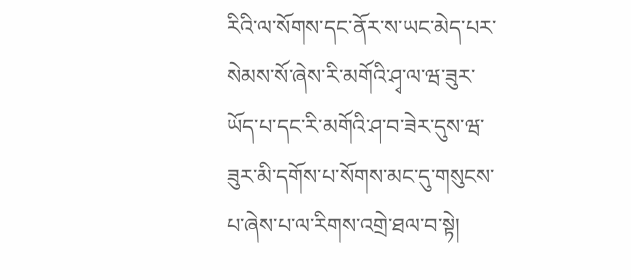རིའི་ལ་སོགས་དང་ནོར་ས་ཡང་མེད་པར་སེམས་སོ་ཞེས་རི་མགོའི་ཤྭ་ལ་ཝ་ཟུར་ཡོད་པ་དང་རི་མགོའི་ཤ་བ་ཟེར་དུས་ཝ་ཟུར་མི་དགོས་པ་སོགས་མང་དུ་གསུངས་པ་ཞེས་པ་ལ་རིགས་འགྲེ་ཐལ་བ་སྟེ།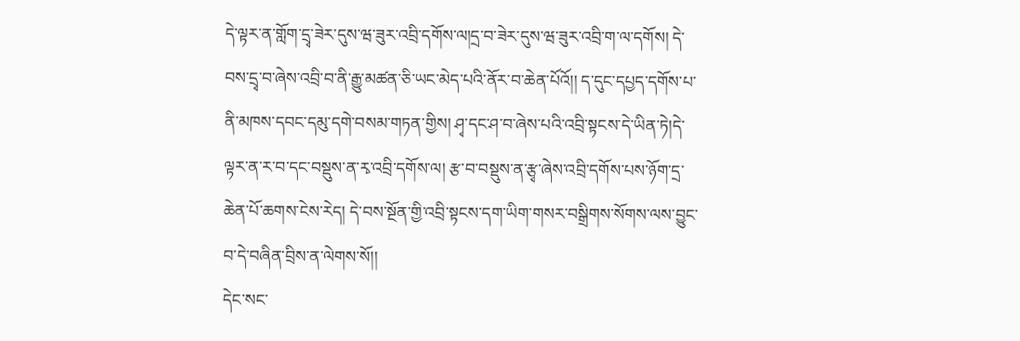དེ་ལྟར་ན་གློག་དྲྭ་ཟེར་དུས་ཝ་ཟུར་འབྲི་དགོས་ལ།དྲ་བ་ཟེར་དུས་ཝ་ཟུར་འབྲི་ག་ལ་དགོས། དེ་བས་དྲྭ་བ་ཞེས་འབྲི་བ་ནི་རྒྱུ་མཚན་ཅི་ཡང་མེད་པའི་ནོར་བ་ཆེན་པོའོ།། ད་དུང་དཔྱད་དགོས་པ་ནི་མཁས་དབང་དམུ་དགེ་བསམ་གཏན་གྱིས། ཤྭ་དང་ཤ་བ་ཞེས་པའི་འབྲི་སྟངས་དེ་ཡིན་ཏེ།དེ་ལྟར་ན་ར་བ་དང་བསྡུས་ན་རྭ་འབྲི་དགོས་ལ། རྩ་བ་བསྡུས་ན་རྩྭ་ཞེས་འབྲི་དགོས་པས་ཉོག་དྲ་ཆེན་པོ་ཆགས་ངེས་རེད། དེ་བས་སྔོན་གྱི་འབྲི་སྟངས་དག་ཡིག་གསར་བསྒྲིགས་སོགས་ལས་བྱུང་བ་དེ་བཞིན་བྲིས་ན་ལེགས་སོ།།
དེང་སང་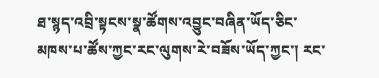ཐ་སྙད་འབྲི་སྟངས་སྣ་ཚོགས་འབྱུང་བཞིན་ཡོད་ཅིང་མཁས་པ་ཚོས་ཀྱང་རང་ལུགས་རེ་བཟོས་ཡོད་ཀྱང་། རང་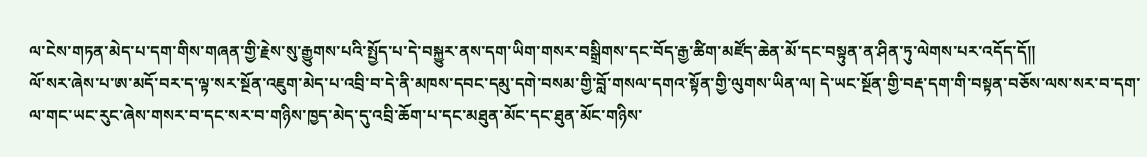ལ་ངེས་གཏན་མེད་པ་དག་གིས་གཞན་གྱི་རྗེས་སུ་རྒྱུགས་པའི་སྤྱོད་པ་དེ་བསྐྱུར་ནས་དག་ཡིག་གསར་བསྒྲིགས་དང་བོད་རྒྱ་ཚིག་མཛོད་ཆེན་མོ་དང་བསྟུན་ན་ཤིན་ཏུ་ལེགས་པར་འདོད་དོ།།
ལོ་སར་ཞེས་པ་ཨ་མདོ་བར་ད་ལྟ་སར་སྔོན་འཇུག་མེད་པ་འབྲི་བ་དེ་ནི་མཁས་དབང་དམུ་དགེ་བསམ་གྱི་བློ་གསལ་དགའ་སྟོན་གྱི་ལུགས་ཡིན་ལ། དེ་ཡང་སྔོན་གྱི་བརྡ་དག་གི་བསྟན་བཅོས་ལས་སར་བ་དག་ལ་གང་ཡང་རུང་ཞེས་གསར་བ་དང་སར་བ་གཉིས་ཁྱད་མེད་དུ་འབྲི་ཆོག་པ་དང་མཐུན་མོང་དང་ཐུན་མོང་གཉིས་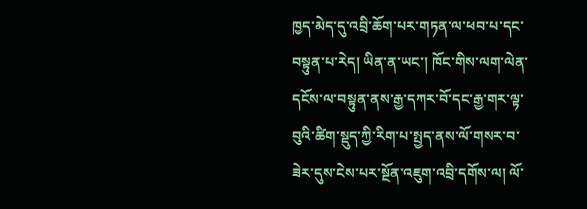ཁྱད་མེད་དུ་འབྲི་ཆོག་པར་གཏན་ལ་ཕབ་པ་དང་བསྟུན་པ་རེད། ཡིན་ན་ཡང་། ཁོང་གིས་ལག་ལེན་དངོས་ལ་བསྟུན་ནས་རྒྱ་དཀར་བོ་དང་རྒྱ་གར་ལྟ་བུའི་ཚིག་སྡུད་ཀྱི་རིག་པ་སྤྱད་ནས་ལོ་གསར་བ་ཟེར་དུས་ངེས་པར་སྔོན་འཇུག་འབྲི་དགོས་ལ། ལོ་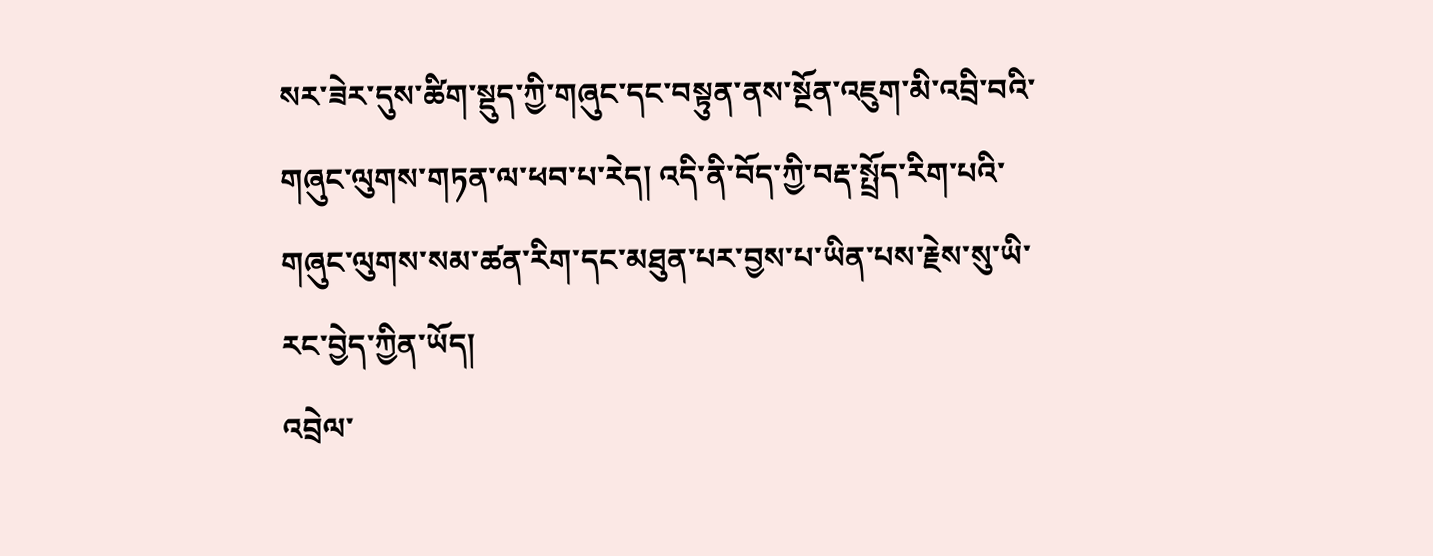སར་ཟེར་དུས་ཚིག་སྡུད་ཀྱི་གཞུང་དང་བསྟུན་ནས་སྔོན་འཇུག་མི་འབྲི་བའི་གཞུང་ལུགས་གཏན་ལ་ཕབ་པ་རེད། འདི་ནི་བོད་ཀྱི་བརྡ་སྤྲོད་རིག་པའི་གཞུང་ལུགས་སམ་ཚན་རིག་དང་མཐུན་པར་བྱས་པ་ཡིན་པས་རྗེས་སུ་ཡི་རང་བྱེད་ཀྱིན་ཡོད།
འབྲེལ་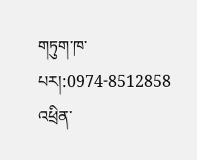གཏུག་ཁ་པར།:0974-8512858
འཕྲིན་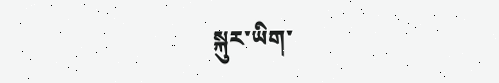སྐུར་ཡིག་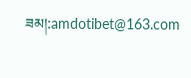ཟམ།:amdotibet@163.com